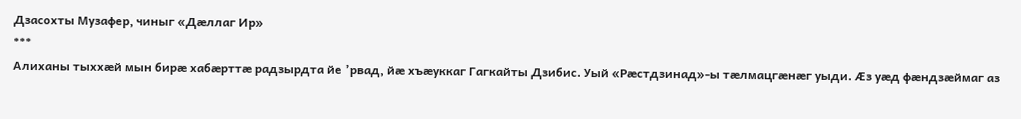Дзасохты Музафер, чиныг «Дæллаг Ир»
***
Алиханы тыххæй мын бирæ хабæрттæ радзырдта йе ’рвад, йæ хъæуккаг Гагкайты Дзибис. Уый «Рæстдзинад»-ы тæлмацгæнæг уыди. Æз уæд фæндзæймаг аз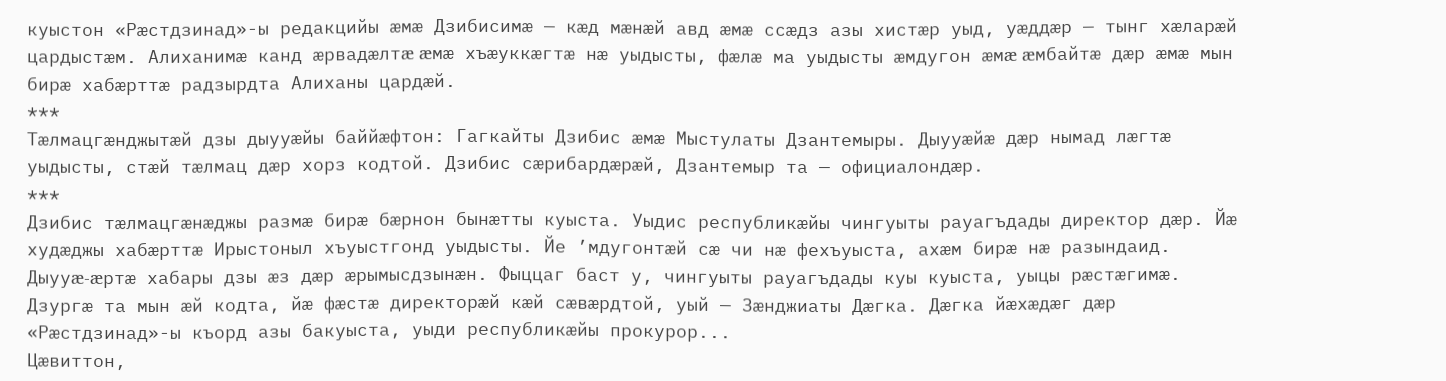куыстон «Рæстдзинад»-ы редакцийы æмæ Дзибисимæ — кæд мæнæй авд æмæ ссæдз азы хистæр уыд, уæддæр — тынг хæларæй цардыстæм. Алиханимæ канд æрвадæлтæ æмæ хъæуккæгтæ нæ уыдысты, фæлæ ма уыдысты æмдугон æмæ æмбайтæ дæр æмæ мын бирæ хабæрттæ радзырдта Алиханы цардæй.
***
Тæлмацгæнджытæй дзы дыууæйы баййæфтон: Гагкайты Дзибис æмæ Мыстулаты Дзантемыры. Дыууæйæ дæр нымад лæгтæ уыдысты, стæй тæлмац дæр хорз кодтой. Дзибис сæрибардæрæй, Дзантемыр та — официалондæр.
***
Дзибис тæлмацгæнæджы размæ бирæ бæрнон бынæтты куыста. Уыдис республикæйы чингуыты рауагъдады директор дæр. Йæ худæджы хабæрттæ Ирыстоныл хъуыстгонд уыдысты. Йе ’мдугонтæй сæ чи нæ фехъуыста, ахæм бирæ нæ разындаид. Дыууæ-æртæ хабары дзы æз дæр æрымысдзынæн. Фыццаг баст у, чингуыты рауагъдады куы куыста, уыцы рæстæгимæ. Дзургæ та мын æй кодта, йæ фæстæ директорæй кæй сæвæрдтой, уый — Зæнджиаты Дæгка. Дæгка йæхæдæг дæр «Рæстдзинад»-ы къорд азы бакуыста, уыди республикæйы прокурор...
Цæвиттон,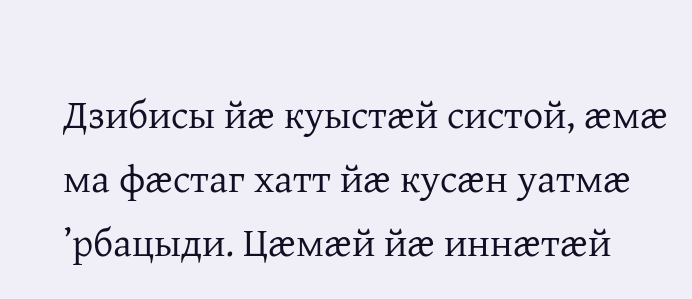Дзибисы йæ куыстæй систой, æмæ ма фæстаг хатт йæ кусæн уатмæ ’рбацыди. Цæмæй йæ иннæтæй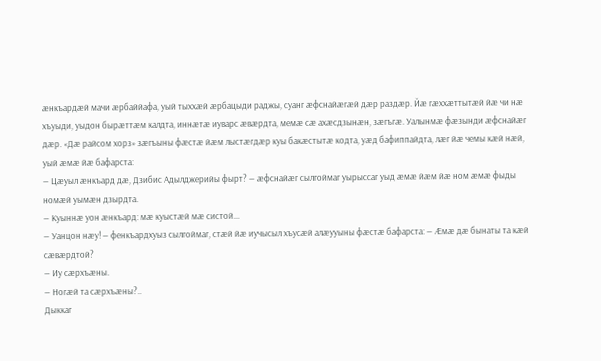æнкъардæй мачи æрбаййафа, уый тыххæй æрбацыди раджы, суанг æфснайæгæй дæр раздæр. Йæ гæххæттытæй йæ чи нæ хъуыди, уыдон бырæттæм калдта, иннæтæ иуварс æвæрдта, мемæ сæ ахæсдзынæн, зæгъгæ. Уалынмæ фæзынди æфснайæг дæр. «Дæ райсом хорз» зæгъыны фæстæ йæм лыстæгдæр куы бакæстытæ кодта, уæд бафиппайдта, лæг йæ чемы кæй нæй, уый æмæ йæ бафарста:
— Цæуыл æнкъард дæ, Дзибис Адылджерийы фырт? — æфснайæг сылгоймаг уырыссаг уыд æмæ йæм йæ ном æмæ фыды номæй уымæн дзырдта.
— Куыннæ уон æнкъард: мæ куыстæй мæ систой...
— Уанцон нæу! — фенкъардхуыз сылгоймаг, стæй йæ иучысыл хъусæй алæууыны фæстæ бафарста: — Æмæ дæ бынаты та кæй сæвæрдтой?
— Иу сæрхъæны.
— Ногæй та сæрхъæны?..
Дыккаг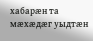хабарæн та мæхæдæг уыдтæн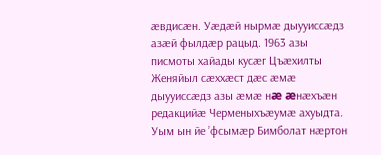æвдисæн. Уæдæй нырмæ дыууиссæдз азæй фылдæр рацыд. 1963 азы писмоты хайады кусæг Цъæхилты Женяйыл сæххæст дæс æмæ дыууиссæдз азы æмæ нæ æнæхъæн редакцийæ Черменыхъæумæ ахуыдта. Уым ын йе ’фсымæр Бимболат нæртон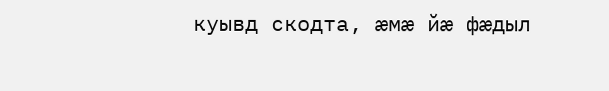куывд скодта, æмæ йæ фæдыл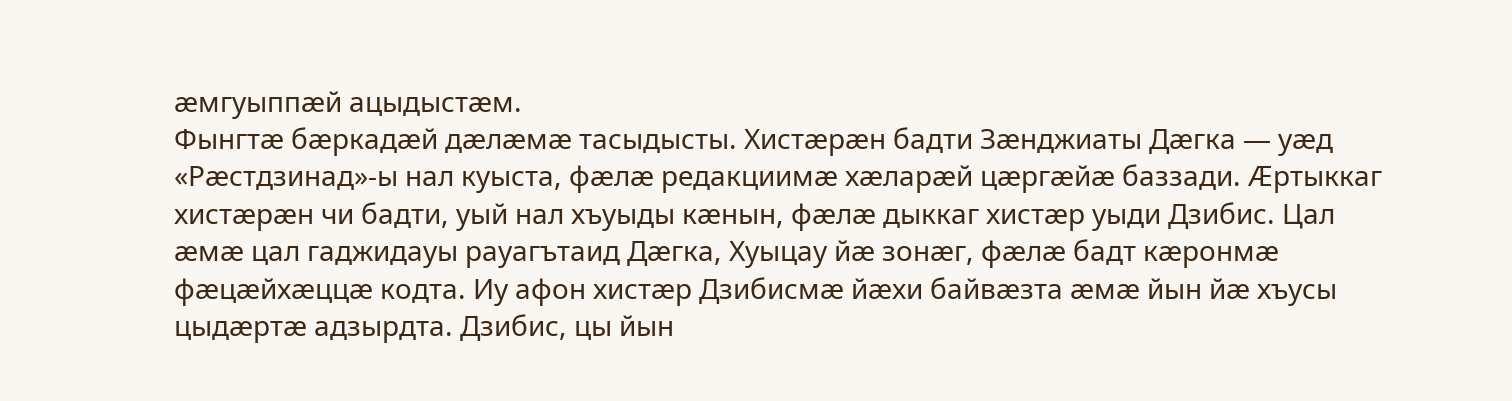æмгуыппæй ацыдыстæм.
Фынгтæ бæркадæй дæлæмæ тасыдысты. Хистæрæн бадти Зæнджиаты Дæгка — уæд «Рæстдзинад»-ы нал куыста, фæлæ редакциимæ хæларæй цæргæйæ баззади. Æртыккаг хистæрæн чи бадти, уый нал хъуыды кæнын, фæлæ дыккаг хистæр уыди Дзибис. Цал æмæ цал гаджидауы рауагътаид Дæгка, Хуыцау йæ зонæг, фæлæ бадт кæронмæ фæцæйхæццæ кодта. Иу афон хистæр Дзибисмæ йæхи байвæзта æмæ йын йæ хъусы цыдæртæ адзырдта. Дзибис, цы йын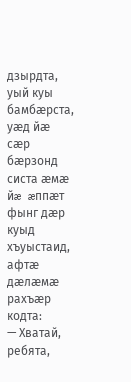дзырдта, уый куы бамбæрста, уæд йæ сæр бæрзонд систа æмæ йæ æппæт фынг дæр куыд хъуыстаид, афтæ дæлæмæ рахъæр кодта:
— Хватай, ребята,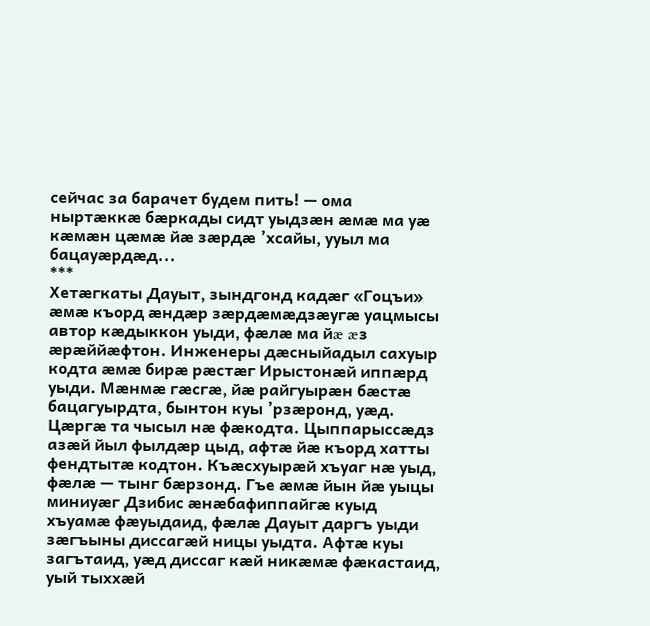сейчас за барачет будем пить! — ома ныртæккæ бæркады сидт уыдзæн æмæ ма уæ кæмæн цæмæ йæ зæрдæ ’хсайы, ууыл ма бацауæрдæд...
***
Хетæгкаты Дауыт, зындгонд кадæг «Гоцъи» æмæ къорд æндæр зæрдæмæдзæугæ уацмысы автор кæдыккон уыди, фæлæ ма йæ æз æрæййæфтон. Инженеры дæсныйадыл сахуыр кодта æмæ бирæ рæстæг Ирыстонæй иппæрд уыди. Мæнмæ гæсгæ, йæ райгуырæн бæстæ бацагуырдта, бынтон куы ’рзæронд, уæд. Цæргæ та чысыл нæ фæкодта. Цыппарыссæдз азæй йыл фылдæр цыд, афтæ йæ къорд хатты фендтытæ кодтон. Къæсхуырæй хъуаг нæ уыд, фæлæ — тынг бæрзонд. Гъе æмæ йын йæ уыцы миниуæг Дзибис æнæбафиппайгæ куыд хъуамæ фæуыдаид, фæлæ Дауыт даргъ уыди зæгъыны диссагæй ницы уыдта. Афтæ куы загътаид, уæд диссаг кæй никæмæ фæкастаид, уый тыххæй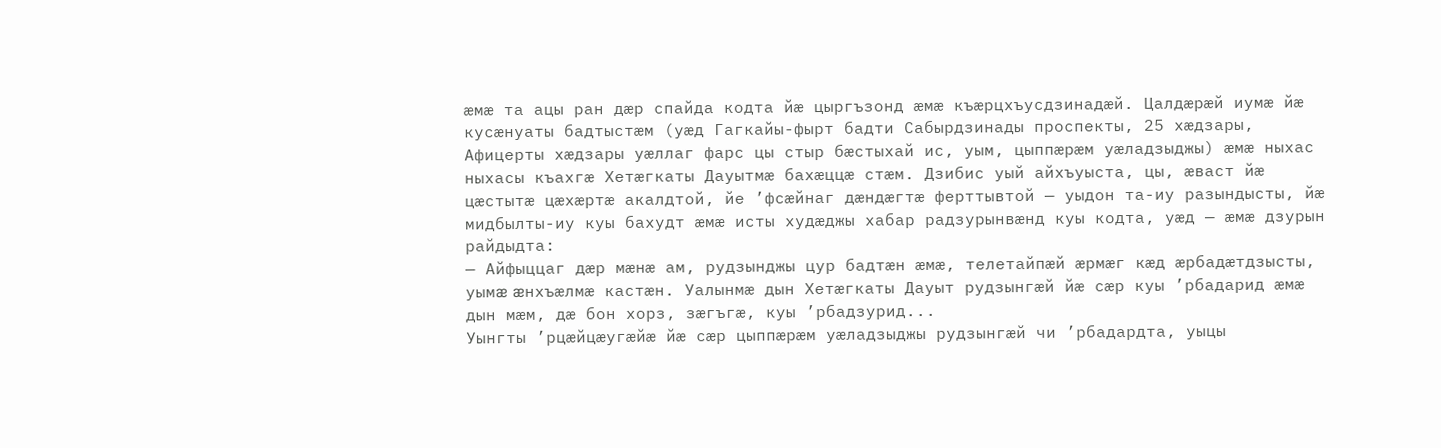æмæ та ацы ран дæр спайда кодта йæ цыргъзонд æмæ къæрцхъусдзинадæй. Цалдæрæй иумæ йæ кусæнуаты бадтыстæм (уæд Гагкайы-фырт бадти Сабырдзинады проспекты, 25 хæдзары, Афицерты хæдзары уæллаг фарс цы стыр бæстыхай ис, уым, цыппæрæм уæладзыджы) æмæ ныхас ныхасы къахгæ Хетæгкаты Дауытмæ бахæццæ стæм. Дзибис уый айхъуыста, цы, æваст йæ цæстытæ цæхæртæ акалдтой, йе ’фсæйнаг дæндæгтæ ферттывтой — уыдон та-иу разындысты, йæ мидбылты-иу куы бахудт æмæ исты худæджы хабар радзурынвæнд куы кодта, уæд — æмæ дзурын райдыдта:
— Айфыццаг дæр мæнæ ам, рудзынджы цур бадтæн æмæ, телетайпæй æрмæг кæд æрбадæтдзысты, уымæ æнхъæлмæ кастæн. Уалынмæ дын Хетæгкаты Дауыт рудзынгæй йæ сæр куы ’рбадарид æмæ дын мæм, дæ бон хорз, зæгъгæ, куы ’рбадзурид...
Уынгты ’рцæйцæугæйæ йæ сæр цыппæрæм уæладзыджы рудзынгæй чи ’рбадардта, уыцы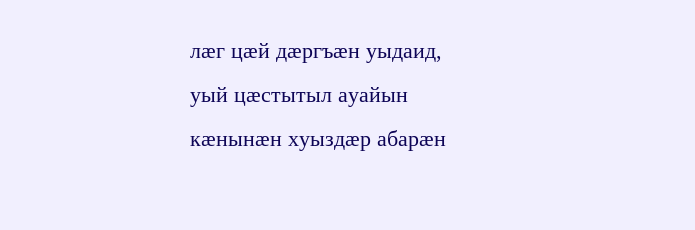лæг цæй дæргъæн уыдаид, уый цæстытыл ауайын кæнынæн хуыздæр абарæн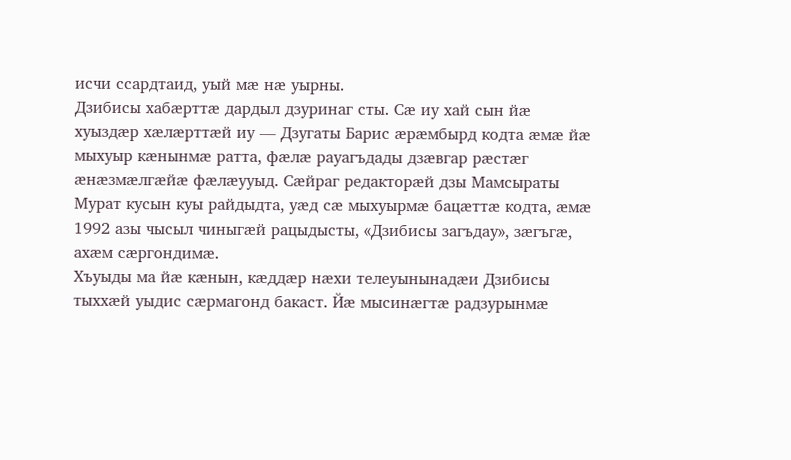исчи ссардтаид, уый мæ нæ уырны.
Дзибисы хабæрттæ дардыл дзуринаг сты. Сæ иу хай сын йæ хуыздæр хæлæрттæй иу — Дзугаты Барис æрæмбырд кодта æмæ йæ мыхуыр кæнынмæ ратта, фæлæ рауагъдады дзæвгар рæстæг æнæзмæлгæйæ фæлæууыд. Сæйраг редакторæй дзы Мамсыраты Мурат кусын куы райдыдта, уæд сæ мыхуырмæ бацæттæ кодта, æмæ 1992 азы чысыл чиныгæй рацыдысты, «Дзибисы загъдау», зæгъгæ, ахæм сæргондимæ.
Хъуыды ма йæ кæнын, кæддæр нæхи телеуынынадæи Дзибисы тыххæй уыдис сæрмагонд бакаст. Йæ мысинæгтæ радзурынмæ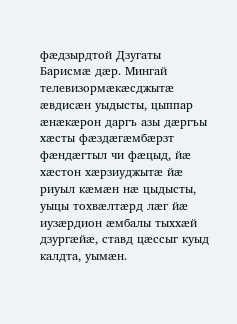фæдзырдтой Дзугаты Барисмæ дæр. Мингай телевизормæкæсджытæ æвдисæн уыдысты, цыппар æнæкæрон даргъ азы дæргъы хæсты фæздæгæмбæрзт фæндæгтыл чи фæцыд, йæ хæстон хæрзиуджытæ йæ риуыл кæмæн нæ цыдысты, уыцы тохвæлтæрд лæг йæ иузæрдион æмбалы тыххæй дзургæйæ, ставд цæссыг куыд калдта, уымæн.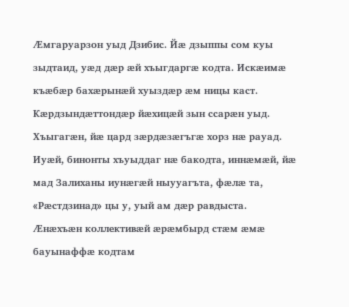Æмгаруарзон уыд Дзибис. Йæ дзыппы сом куы зыдтаид, уæд дæр æй хъыгдаргæ кодта. Искæимæ къæбæр бахæрынæй хуыздæр æм ницы каст. Кæрдзындæттондæр йæхицæй зын ссарæн уыд. Хъыгагæн, йæ цард зæрдæзæгъгæ хорз нæ рауад. Иуæй, бинонты хъуыддаг нæ бакодта, иннæмæй, йæ мад Залиханы иунæгæй ныууагъта, фæлæ та, «Рæстдзинад» цы у, уый ам дæр равдыста. Æнæхъæн коллективæй æрæмбырд стæм æмæ бауынаффæ кодтам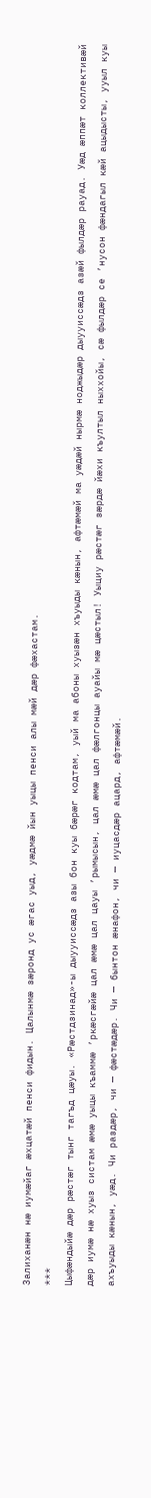Залиханæн нæ иумæйаг æхцатæй пенси фидын. Цалынмæ зæронд ус æгас уыд, уæдмæ йын уыцы пенси алы мæй дæр фæхастам.
***
Цыфæндыйæ дæр рæстæг тынг тагъд цæуы. «Рæстдзинад»-ы дыууиссæдз азы бон куы бæрæг кодтам, уый ма абоны хуызæн хъуыды кæнын, афтæмæй ма уæдæй нырмæ ноджыдæр дыууиссæдз азæй фылдæр рауад. Уæд æппæт коллективæй дæр иумæ нæ хуыз систам æмæ уыцы къаммæ ’ркæсгæйæ цал æмæ цал цауы ’рымысын, цал æмæ цал фæлгонцы ауайы мæ цæстыл! Уыциу рæстæг зæрдæ йæхи къултыл ныххойы, сæ фылдæр се ’нусон фæндагыл кæй ацыдысты, ууыл куы ахъуыды кæнын, уæд. Чи раздæр, чи — фæстæдæр. Чи — бынтон æнафон, чи — иуцасдæр ацард, афтæмæй.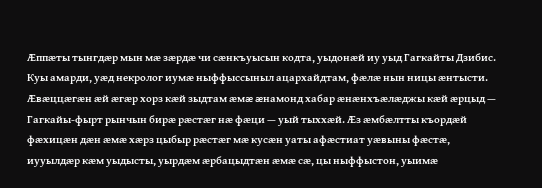Æппæты тынгдæр мын мæ зæрдæ чи сæнкъуысын кодта, уыдонæй иу уыд Гагкайты Дзибис. Куы амарди, уæд некролог иумæ ныффыссыныл ацархайдтам, фæлæ нын ницы æнтысти. Æвæццæгæн æй æгæр хорз кæй зыдтам æмæ æнамонд хабар æнæнхъæлæджы кæй æрцыд — Гагкайы-фырт рынчын бирæ рæстæг нæ фæци — уый тыххæй. Æз æмбæлтты къордæй фæхицæн дæн æмæ хæрз цыбыр рæстæг мæ кусæн уаты афæстиат уæвыны фæстæ, иууылдæр кæм уыдысты, уырдæм æрбацыдтæн æмæ сæ, цы ныффыстон, уыимæ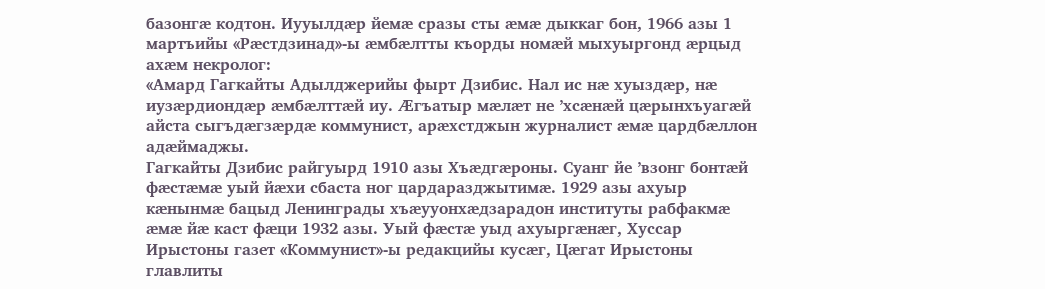базонгæ кодтон. Иууылдæр йемæ сразы сты æмæ дыккаг бон, 1966 азы 1 мартъийы «Рæстдзинад»-ы æмбæлтты къорды номæй мыхуыргонд æрцыд ахæм некролог:
«Амард Гагкайты Адылджерийы фырт Дзибис. Нал ис нæ хуыздæр, нæ иузæрдиондæр æмбæлттæй иу. Æгъатыр мæлæт не ’хсæнæй цæрынхъуагæй айста сыгъдæгзæрдæ коммунист, арæхстджын журналист æмæ цардбæллон адæймаджы.
Гагкайты Дзибис райгуырд 1910 азы Хъæдгæроны. Суанг йе ’взонг бонтæй фæстæмæ уый йæхи сбаста ног цардаразджытимæ. 1929 азы ахуыр кæнынмæ бацыд Ленинграды хъæууонхæдзарадон институты рабфакмæ æмæ йæ каст фæци 1932 азы. Уый фæстæ уыд ахуыргæнæг, Хуссар Ирыстоны газет «Коммунист»-ы редакцийы кусæг, Цæгат Ирыстоны главлиты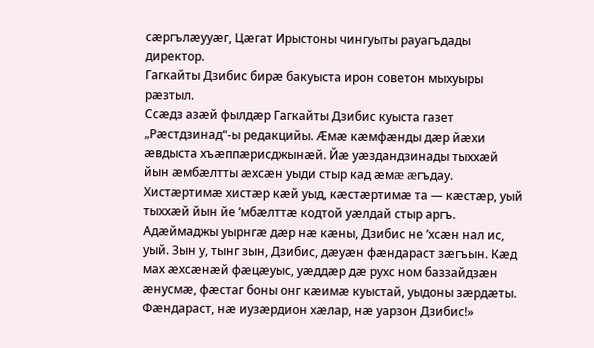сæргълæууæг, Цæгат Ирыстоны чингуыты рауагъдады директор.
Гагкайты Дзибис бирæ бакуыста ирон советон мыхуыры рæзтыл.
Ссæдз азæй фылдæр Гагкайты Дзибис куыста газет „Рæстдзинад“-ы редакцийы. Æмæ кæмфæнды дæр йæхи æвдыста хъæппæрисджынæй. Йæ уæздандзинады тыххæй йын æмбæлтты æхсæн уыди стыр кад æмæ æгъдау. Хистæртимæ хистæр кæй уыд, кæстæртимæ та — кæстæр, уый тыххæй йын йе ’мбæлттæ кодтой уæлдай стыр аргъ.
Адæймаджы уырнгæ дæр нæ кæны, Дзибис не ’хсæн нал ис, уый. Зын у, тынг зын, Дзибис, дæуæн фæндараст зæгъын. Кæд мах æхсæнæй фæцæуыс, уæддæр дæ рухс ном баззайдзæн æнусмæ, фæстаг боны онг кæимæ куыстай, уыдоны зæрдæты.
Фæндараст, нæ иузæрдион хæлар, нæ уарзон Дзибис!»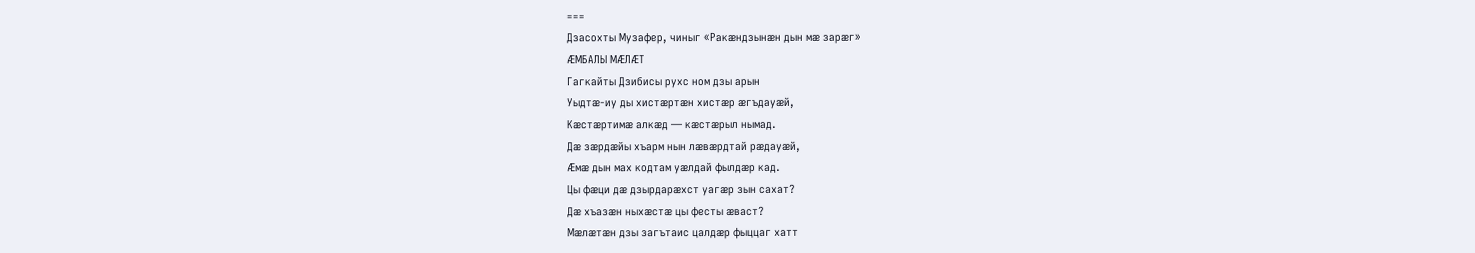===
Дзасохты Музафер, чиныг «Ракæндзынæн дын мæ зарæг»
ÆМБАЛЫ МÆЛÆТ
Гагкайты Дзибисы рухс ном дзы арын
Уыдтæ-иу ды хистæртæн хистæр æгъдауæй,
Кæстæртимæ алкæд — кæстæрыл нымад.
Дæ зæрдæйы хъарм нын лæвæрдтай рæдауæй,
Æмæ дын мах кодтам уæлдай фылдæр кад.
Цы фæци дæ дзырдарæхст уагæр зын сахат?
Дæ хъазæн ныхæстæ цы фесты æваст?
Мæлæтæн дзы загътаис цалдæр фыццаг хатт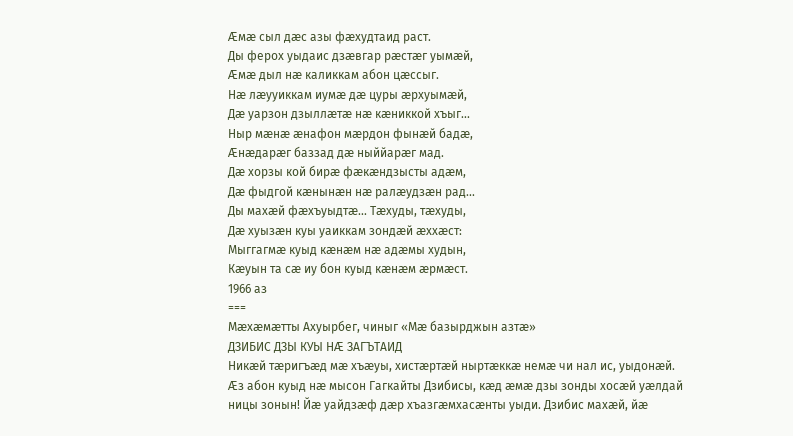Æмæ сыл дæс азы фæхудтаид раст.
Ды ферох уыдаис дзæвгар рæстæг уымæй,
Æмæ дыл нæ каликкам абон цæссыг.
Нæ лæууиккам иумæ дæ цуры æрхуымæй,
Дæ уарзон дзыллæтæ нæ кæниккой хъыг...
Ныр мæнæ æнафон мæрдон фынæй бадæ,
Æнæдарæг баззад дæ ныййарæг мад.
Дæ хорзы кой бирæ фæкæндзысты адæм,
Дæ фыдгой кæнынæн нæ ралæудзæн рад...
Ды махæй фæхъуыдтæ... Тæхуды, тæхуды,
Дæ хуызæн куы уаиккам зондæй æххæст:
Мыггагмæ куыд кæнæм нæ адæмы худын,
Кæуын та сæ иу бон куыд кæнæм æрмæст.
1966 аз
===
Мæхæмæтты Ахуырбег, чиныг «Мæ базырджын азтæ»
ДЗИБИС ДЗЫ КУЫ НÆ ЗАГЪТАИД
Никæй тæригъæд мæ хъæуы, хистæртæй ныртæккæ немæ чи нал ис, уыдонæй. Æз абон куыд нæ мысон Гагкайты Дзибисы, кæд æмæ дзы зонды хосæй уæлдай ницы зонын! Йæ уайдзæф дæр хъазгæмхасæнты уыди. Дзибис махæй, йæ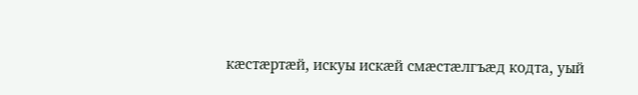кæстæртæй, искуы искæй смæстæлгъæд кодта, уый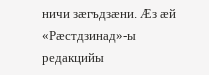ничи зæгъдзæни. Æз æй «Рæстдзинад»-ы редакцийы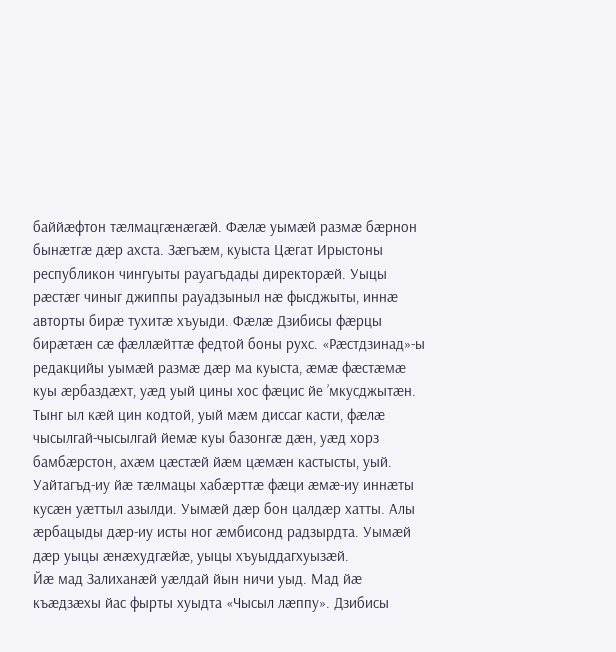баййæфтон тæлмацгæнæгæй. Фæлæ уымæй размæ бæрнон бынæтгæ дæр ахста. Зæгъæм, куыста Цæгат Ирыстоны республикон чингуыты рауагъдады директорæй. Уыцы рæстæг чиныг джиппы рауадзыныл нæ фысджыты, иннæ авторты бирæ тухитæ хъуыди. Фæлæ Дзибисы фæрцы бирæтæн сæ фæллæйттæ федтой боны рухс. «Рæстдзинад»-ы редакцийы уымæй размæ дæр ма куыста, æмæ фæстæмæ куы æрбаздæхт, уæд уый цины хос фæцис йе ’мкусджытæн. Тынг ыл кæй цин кодтой, уый мæм диссаг касти, фæлæ чысылгай-чысылгай йемæ куы базонгæ дæн, уæд хорз бамбæрстон, ахæм цæстæй йæм цæмæн кастысты, уый.
Уайтагъд-иу йæ тæлмацы хабæрттæ фæци æмæ-иу иннæты кусæн уæттыл азылди. Уымæй дæр бон цалдæр хатты. Алы æрбацыды дæр-иу исты ног æмбисонд радзырдта. Уымæй дæр уыцы æнæхудгæйæ, уыцы хъуыддагхуызæй.
Йæ мад Залиханæй уæлдай йын ничи уыд. Мад йæ къæдзæхы йас фырты хуыдта «Чысыл лæппу». Дзибисы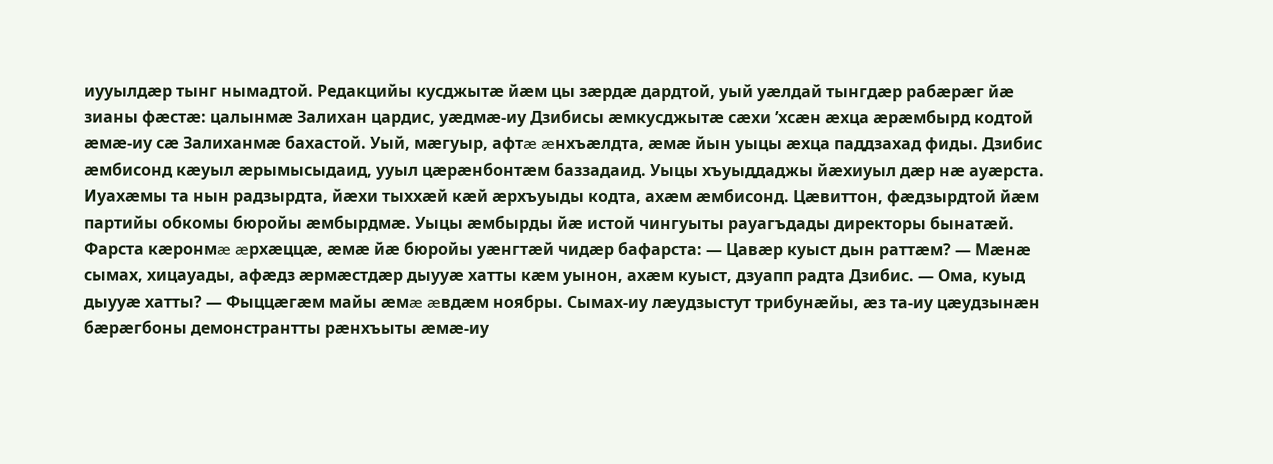иууылдæр тынг нымадтой. Редакцийы кусджытæ йæм цы зæрдæ дардтой, уый уæлдай тынгдæр рабæрæг йæ зианы фæстæ: цалынмæ Залихан цардис, уæдмæ-иу Дзибисы æмкусджытæ сæхи ’хсæн æхца æрæмбырд кодтой æмæ-иу сæ Залиханмæ бахастой. Уый, мæгуыр, афтæ æнхъæлдта, æмæ йын уыцы æхца паддзахад фиды. Дзибис æмбисонд кæуыл æрымысыдаид, ууыл цæрæнбонтæм баззадаид. Уыцы хъуыддаджы йæхиуыл дæр нæ ауæрста.
Иуахæмы та нын радзырдта, йæхи тыххæй кæй æрхъуыды кодта, ахæм æмбисонд. Цæвиттон, фæдзырдтой йæм партийы обкомы бюройы æмбырдмæ. Уыцы æмбырды йæ истой чингуыты рауагъдады директоры бынатæй. Фарста кæронмæ æрхæццæ, æмæ йæ бюройы уæнгтæй чидæр бафарста: — Цавæр куыст дын раттæм? — Мæнæ сымах, хицауады, афæдз æрмæстдæр дыууæ хатты кæм уынон, ахæм куыст, дзуапп радта Дзибис. — Ома, куыд дыууæ хатты? — Фыццæгæм майы æмæ æвдæм ноябры. Сымах-иу лæудзыстут трибунæйы, æз та-иу цæудзынæн бæрæгбоны демонстрантты рæнхъыты æмæ-иу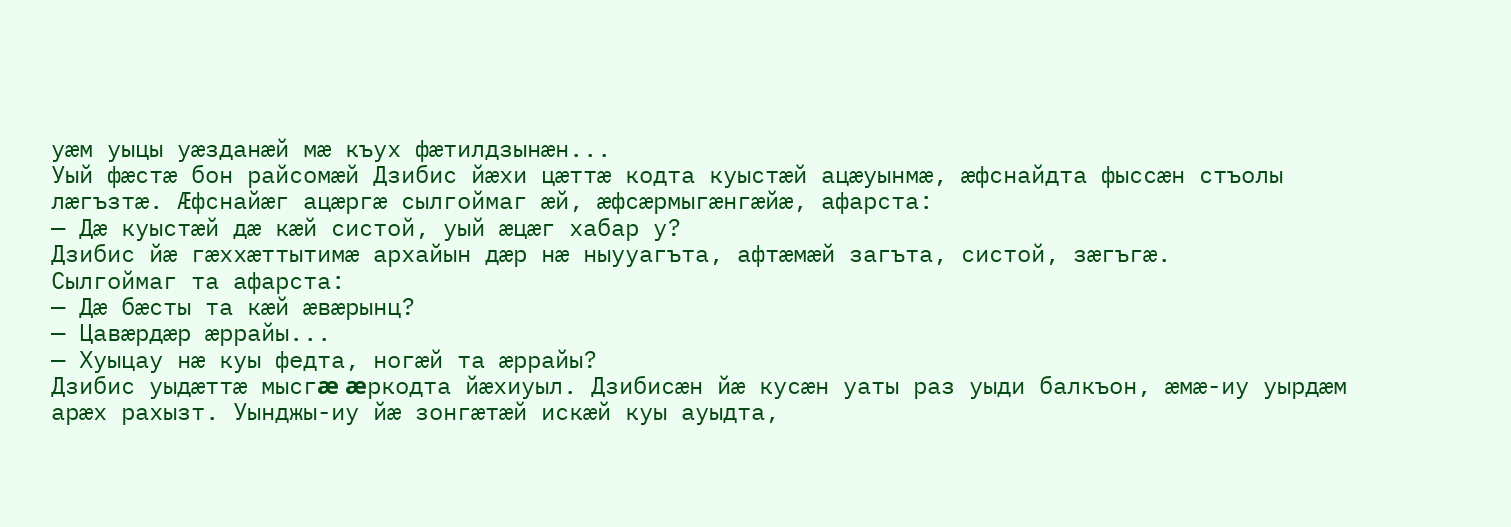уæм уыцы уæзданæй мæ къух фæтилдзынæн...
Уый фæстæ бон райсомæй Дзибис йæхи цæттæ кодта куыстæй ацæуынмæ, æфснайдта фыссæн стъолы лæгъзтæ. Æфснайæг ацæргæ сылгоймаг æй, æфсæрмыгæнгæйæ, афарста:
— Дæ куыстæй дæ кæй систой, уый æцæг хабар у?
Дзибис йæ гæххæттытимæ архайын дæр нæ ныууагъта, афтæмæй загъта, систой, зæгъгæ.
Сылгоймаг та афарста:
— Дæ бæсты та кæй æвæрынц?
— Цавæрдæр æррайы...
— Хуыцау нæ куы федта, ногæй та æррайы?
Дзибис уыдæттæ мысгæ æркодта йæхиуыл. Дзибисæн йæ кусæн уаты раз уыди балкъон, æмæ-иу уырдæм арæх рахызт. Уынджы-иу йæ зонгæтæй искæй куы ауыдта,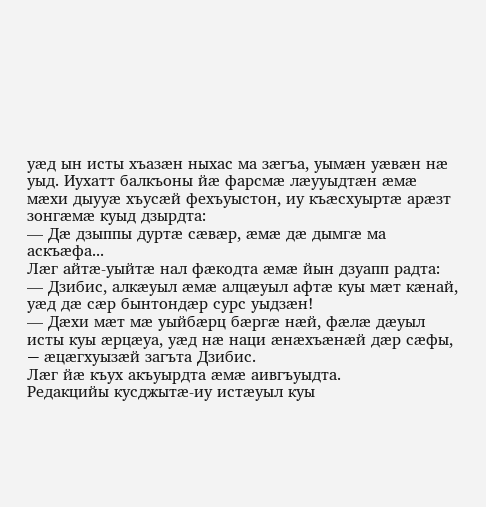уæд ын исты хъазæн ныхас ма зæгъа, уымæн уæвæн нæ уыд. Иухатт балкъоны йæ фарсмæ лæууыдтæн æмæ мæхи дыууæ хъусæй фехъуыстон, иу къæсхуыртæ арæзт зонгæмæ куыд дзырдта:
— Дæ дзыппы дуртæ сæвæр, æмæ дæ дымгæ ма аскъæфа...
Лæг айтæ-уыйтæ нал фæкодта æмæ йын дзуапп радта:
— Дзибис, алкæуыл æмæ алцæуыл афтæ куы мæт кæнай, уæд дæ сæр бынтондæр сурс уыдзæн!
— Дæхи мæт мæ уыйбæрц бæргæ нæй, фæлæ дæуыл исты куы æрцæуа, уæд нæ наци æнæхъæнæй дæр сæфы, — æцæгхуызæй загъта Дзибис.
Лæг йæ къух акъуырдта æмæ аивгъуыдта.
Редакцийы кусджытæ-иу истæуыл куы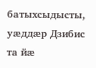батыхсыдысты, уæддæр Дзибис та йæ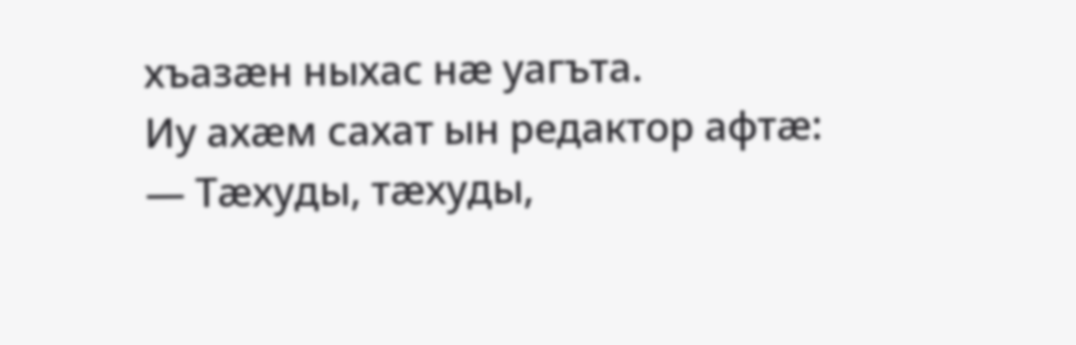хъазæн ныхас нæ уагъта.
Иу ахæм сахат ын редактор афтæ:
— Тæхуды, тæхуды,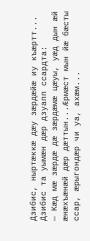Дзибис, ныртæккæ дæу зæрдæйæ иу къæртт...
Дзибис та уымæн дæр дзуапп ссардта:
— Кæд мæ зæрдæ дæ зæрдæмæ цæуы, уæд дын æй æнæхъæнæй дæр дæттын...Æрмæст мын йæ бæсты ссар, æрыгондæр чи уа, ахæм...